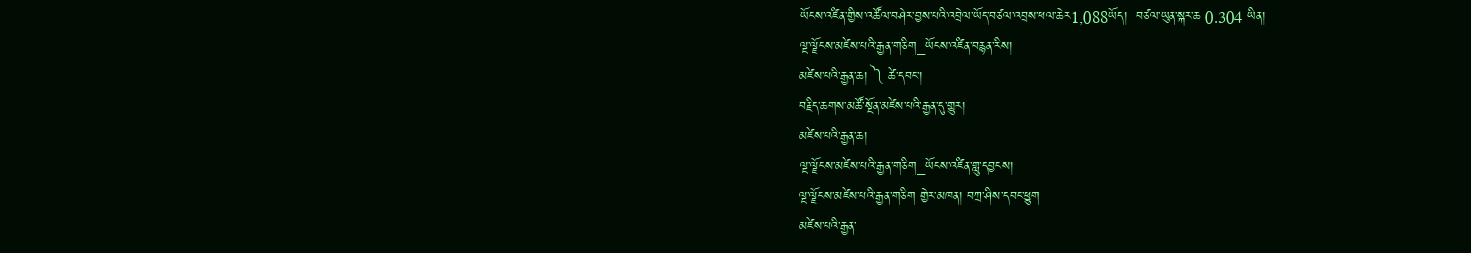ཡོངས་འཛིན་གྱིས་འཚོལ་བཤེར་བྱས་པའི་འབྲེལ་ཡོད་བཙལ་འབྲས་ཕལ་ཆེར1,088ཡོད།  བཙལ་ཡུན་སྐར་ཆ 0.304 ཡིན།
ལྔ་ལྗོངས་མཛེས་པའི་རྒྱན་གཅིག_ཡོངས་འཛིན་བརྙན་རིས།
མཛེས་པའི་རྒྱན་ཆ། ༽ ཚེ་དབང་།
བརྗིད་ཆགས་མཚོ་སྔོན་མཛེས་པའི་རྒྱན་དུ་གྱུར།
མཛེས་པའི་རྒྱན་ཆ།
ལྔ་ལྗོངས་མཛེས་པའི་རྒྱན་གཅིག_ཡོངས་འཛིན་གླུ་དབྱངས།
ལྔ་ལྗོངས་མཛེས་པའི་རྒྱན་གཅིག གྱེར་མཁན། བཀྲ་ཤིས་དབང་ཕྱུག
མཛེས་པའི་རྒྱན་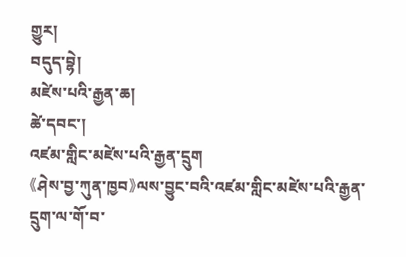གྱུར།
བདུད་བྷེ།
མཛེས་པའི་རྒྱན་ཆ།
ཚེ་དབང་།
འཛམ་གླིང་མཛེས་པའི་རྒྱན་དྲུག
《ཤེས་བྱ་ཀུན་ཁྱབ》ལས་བྱུང་བའི་འཛམ་གླིང་མཛེས་པའི་རྒྱན་དྲུག་ལ་གོ་བ་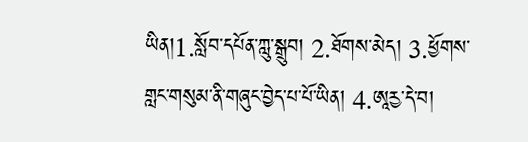ཡིན།1.སློབ་དཔོན་ཀླུ་སྒྲུབ། 2.ཐོགས་མེད། 3.ཕྱོགས་གླང་གསུམ་ནི་གཞུང་བྱེད་པ་པོ་ཡིན། 4.ཨཱརྱ་དེ་བ།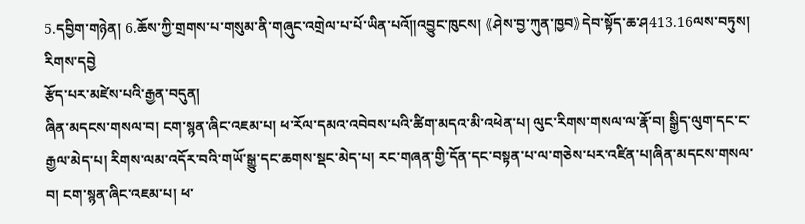5.དབྱིག་གཉེན། 6.ཆོས་ཀྱི་གྲགས་པ་གསུམ་ནི་གཞུང་འགྲེལ་པ་པོ་ཡིན་པའོ༎འབྱུང་ཁུངས། 《ཤེས་བྱ་ཀུན་ཁྱབ》དེབ་སྟོད་ཆ་ཤ413.16ལས་བཏུས། རིགས་དབྱེ
རྩོད་པར་མཛེས་པའི་རྒྱན་བདུན།
ཞིན་མདངས་གསལ་བ། ངག་སྙན་ཞིང་འཇམ་པ། ཕ་རོལ་དམའ་འབེབས་པའི་ཚིག་མདའ་མི་འཕེན་པ། ལུང་རིགས་གསལ་ལ་རྣོ་བ། སྒྱིད་ལུག་དང་ང་རྒྱལ་མེད་པ། རིགས་ལམ་འདོར་བའི་གཡོ་སྒྱུ་དང་ཆགས་སྡང་མེད་པ། རང་གཞན་གྱི་དོན་དང་བསྟན་པ་ལ་གཅེས་པར་འཛིན་པ།ཞིན་མདངས་གསལ་བ། ངག་སྙན་ཞིང་འཇམ་པ། ཕ་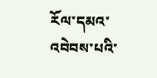རོལ་དམའ་འབེབས་པའི་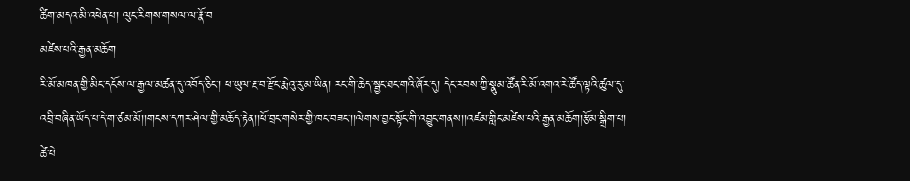ཚིག་མདའ་མི་འཕེན་པ། ལུང་རིགས་གསལ་ལ་རྣོ་བ
མཛེས་པའི་རྒྱན་མཆོག
རི་མོ་མཁན་གྱི་མིང་དངོས་ལ་རྒྱལ་མཚན་དུ་འབོད་ཅིང་། ཕ་ཡུལ་རྔ་བ་རྫོང་རྨེའུ་རུ་མ་ཡིན། རང་གི་ཆེད་སྦྱང་ཐང་གའི་ཞོར་དུ། དེང་རབས་ཀྱི་སྣུམ་ཚོན་རི་མོ་འགའ་རེ་ཚོད་ལྟའི་ཚུལ་དུ་འབྲི་བཞིན་ཡོད་པ་དེ་ག་ཙམ་མོ།།གངས་དཀར་ཤེལ་གྱི་མཆོད་རྟེན།།ཕོ་བྲང་གསེར་གྱི་ཁང་བཟང་།།ལེགས་བྱང་སྟོང་གི་འབྱུང་གནས།།འཛམ་གླིང་མཛེས་པའི་རྒྱན་མཆོག།རྩོམ་སྒྲིག་པ། ཚེ་པེ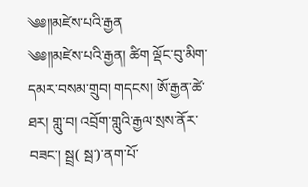༄༅༎མཛེས་པའི་རྒྱན
༄༅༎མཛེས་པའི་རྒྱན། ཚིག ལྡོང་བུ་མིག་དམར་བསམ་གྲུབ། གདངས། ཨོ་རྒྱན་ཚེ་ཐར། གླུ་བ། འབྲོག་གླུའི་རྒྱལ་སྲས་ནོར་བཟང་། སྦྲ( སྦ་)་ནག་པོ་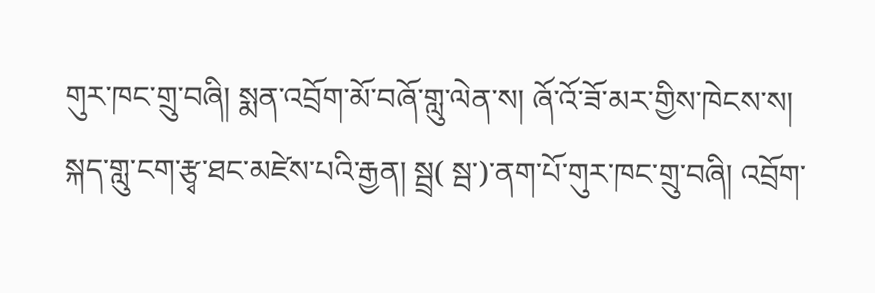གུར་ཁང་གྲུ་བཞི། སྨན་འབྲོག་མོ་བཞོ་གླུ་ལེན་ས། ཞོ་འོ་ཟོ་མར་གྱིས་ཁེངས་ས། སྐད་གླུ་ངག་རྩྭ་ཐང་མཛེས་པའི་རྒྱན། སྦྲ( སྦ་)་ནག་པོ་གུར་ཁང་གྲུ་བཞི། འབྲོག་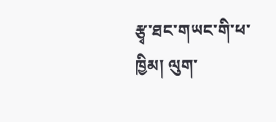རྩྭ་ཐང་གཡང་གི་ཕ་ཁྱིམ། ལུག་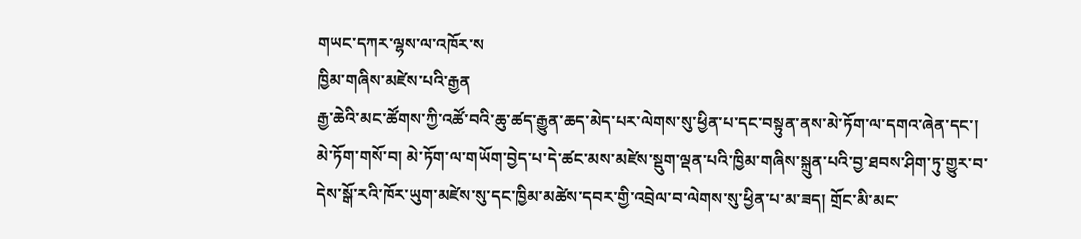གཡང་དཀར་ལྷས་ལ་འཁོར་ས
ཁྱིམ་གཞིས་མཛེས་པའི་རྒྱན
རྒྱ་ཆེའི་མང་ཚོགས་ཀྱི་འཚོ་བའི་ཆུ་ཚད་རྒྱུན་ཆད་མེད་པར་ལེགས་སུ་ཕྱིན་པ་དང་བསྟུན་ནས་མེ་ཏོག་ལ་དགའ་ཞེན་དང་། མེ་ཏོག་གསོ་བ། མེ་ཏོག་ལ་གཡོག་བྱེད་པ་དེ་ཚང་མས་མཛེས་སྡུག་ལྡན་པའི་ཁྱིམ་གཞིས་སྐྲུན་པའི་བྱ་ཐབས་ཤིག་ཏུ་གྱུར་བ་དེས་སྒོ་རའི་ཁོར་ཡུག་མཛེས་སུ་དང་ཁྱིམ་མཚེས་དབར་གྱི་འབྲེལ་བ་ལེགས་སུ་ཕྱིན་པ་མ་ཟད། གྲོང་མི་མང་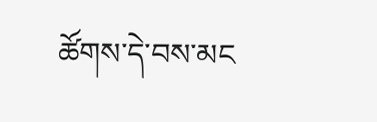ཚོགས་དེ་བས་མང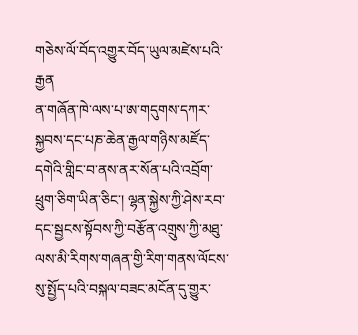གཅེས་ལོ་བོད་འགྱུར་བོད་ཡུལ་མཛེས་པའི་རྒྱན
ན་གཞོན་ཁེ་ལས་པ་ཨ་གདུགས་དཀར་སྐྱབས་དང་པཎ་ཆེན་རྒྱལ་གཉིས་མཛོད་དགེའི་གླིང་བ་ནས་ནར་སོན་པའི་འབྲོག་ཕྲུག་ཅིག་ཡིན་ཅིང་། ལྷན་སྐྱེས་ཀྱི་ཤེས་རབ་དང་སྦྱངས་སྟོབས་ཀྱི་བརྩོན་འགྲུས་ཀྱི་མཐུ་ལས་མི་རིགས་གཞན་གྱི་རིག་གནས་ལོངས་སུ་སྤྱོད་པའི་བསྐལ་བཟང་མངོན་དུ་གྱུར་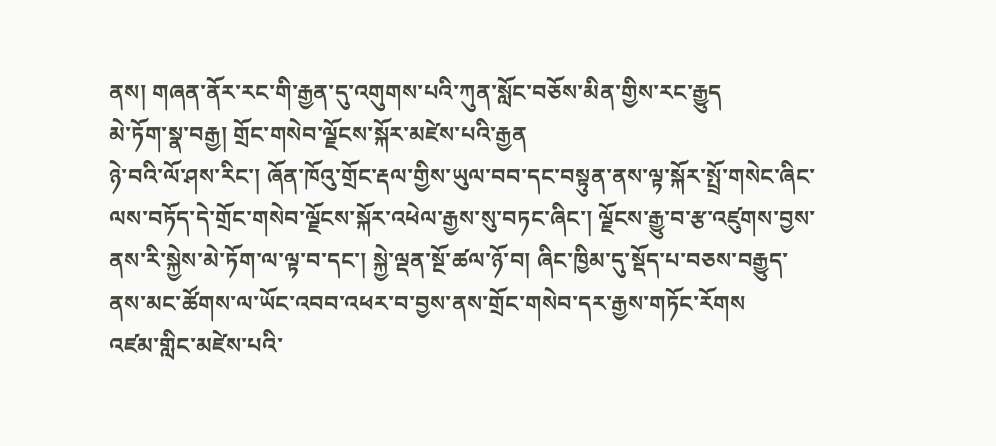ནས། གཞན་ནོར་རང་གི་རྒྱན་དུ་འགུགས་པའི་ཀུན་སློང་བཅོས་མིན་གྱིས་རང་རྒྱུད
མེ་ཏོག་སྣ་བརྒྱ། གྲོང་གསེབ་ལྗོངས་སྐོར་མཛེས་པའི་རྒྱན
ཉེ་བའི་ལོ་ཤས་རིང་། ཞོན་ཁོའུ་གྲོང་རྡལ་གྱིས་ཡུལ་བབ་དང་བསྟུན་ནས་ལྟ་སྐོར་སྤྲོ་གསེང་ཞིང་ལས་བཏོད་དེ་གྲོང་གསེབ་ལྗོངས་སྐོར་འཕེལ་རྒྱས་སུ་བཏང་ཞིང་། ལྗོངས་རྒྱུ་བ་རྩ་འཛུགས་བྱས་ནས་རི་སྐྱེས་མེ་ཏོག་ལ་ལྟ་བ་དང་། སྐྱེ་ལྡན་སྔོ་ཚལ་ཉོ་བ། ཞིང་ཁྱིམ་དུ་སྡོད་པ་བཅས་བརྒྱུད་ནས་མང་ཚོགས་ལ་ཡོང་འབབ་འཕར་བ་བྱས་ནས་གྲོང་གསེབ་དར་རྒྱས་གཏོང་རོགས
འཛམ་གླིང་མཛེས་པའི་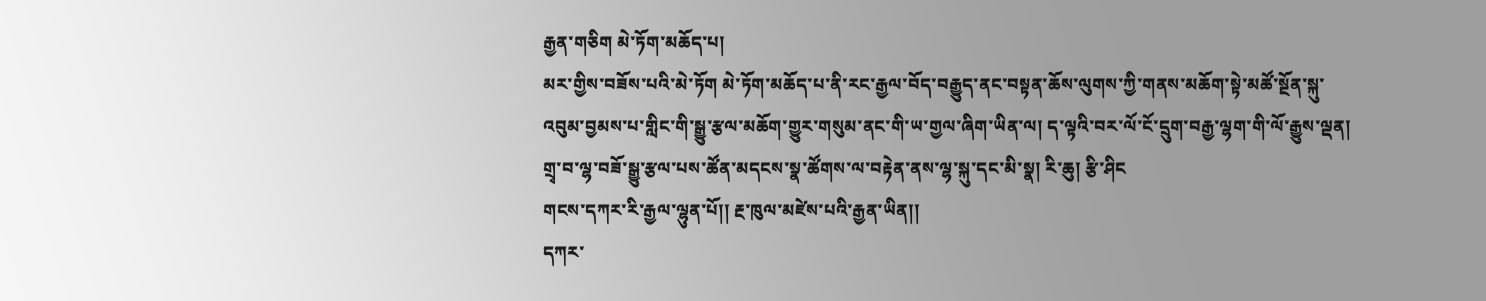རྒྱན་གཅིག མེ་ཏོག་མཆོད་པ།
མར་གྱིས་བཟོས་པའི་མེ་ཏོག མེ་ཏོག་མཆོད་པ་ནི་རང་རྒྱལ་བོད་བརྒྱུད་ནང་བསྟན་ཆོས་ལུགས་ཀྱི་གནས་མཆོག་སྟེ་མཚོ་སྔོན་སྐུ་འབུམ་བྱམས་པ་གླིང་གི་སྒྱུ་རྩལ་མཆོག་གྱུར་གསུམ་ནང་གི་ཡ་གྱལ་ཞིག་ཡིན་ལ། ད་ལྟའི་བར་ལོ་ངོ་དྲུག་བརྒྱ་ལྷག་གི་ལོ་རྒྱུས་ལྡན། གྲྭ་བ་ལྷ་བཟོ་སྒྱུ་རྩལ་པས་ཚོན་མདངས་སྣ་ཚོགས་ལ་བརྟེན་ནས་ལྷ་སྐུ་དང་མི་སྣ། རི་ཆུ། རྩི་ཤིང
གངས་དཀར་རི་རྒྱལ་ལྷུན་པོ།། རྔ་ཁུལ་མཛེས་པའི་རྒྱན་ཡིན།།
དཀར་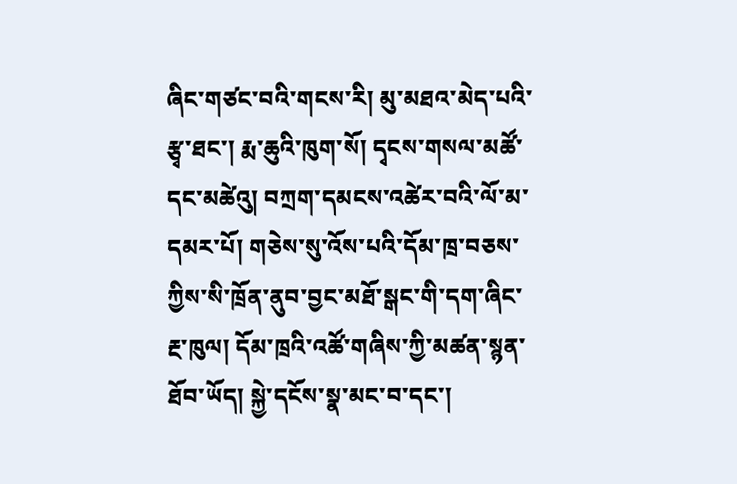ཞིང་གཙང་བའི་གངས་རི། མུ་མཐའ་མེད་པའི་རྩྭ་ཐང་། རྨ་ཆུའི་ཁུག་སོ། དྭངས་གསལ་མཚོ་དང་མཚེའུ། བཀྲག་དམངས་འཚེར་བའི་ལོ་མ་དམར་པོ། གཅེས་སུ་འོས་པའི་དོམ་ཁྲ་བཅས་ཀྱིས་སི་ཁྲོན་ནུབ་བྱང་མཐོ་སྒང་གི་དག་ཞིང་རྔ་ཁུལ། དོམ་ཁྲའི་འཚོ་གཞིས་ཀྱི་མཚན་སྙན་ཐོབ་ཡོད། སྐྱེ་དངོས་སྣ་མང་བ་དང་།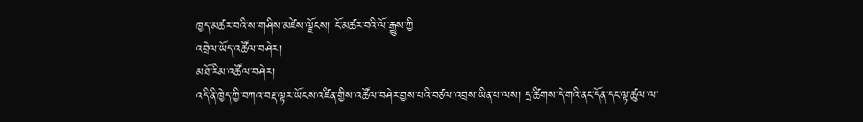ཁྱད་མཚར་བའི་ས་གཤིས་མཛེས་ལྗོངས། ངོ་མཚར་བའི་ལོ་རྒྱུས་ཀྱི
འབྲེལ་ཡོད་འཚོལ་བཤེར།
མཐོ་རིམ་འཚོལ་བཤེར།
འདི་ནི་ཁྱེད་ཀྱི་བཀའ་བརྡ་ལྟར་ཡོངས་འཛིན་གྱིས་འཚོལ་བཤེར་བྱས་པའི་བཙལ་འབྲས་ཡིན་པ་ལས། དྲ་ཚིགས་དེ་གའི་ནང་དོན་དང་ལྟ་ཚུལ་ལ་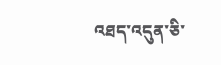འཐད་འདུན་ཅི་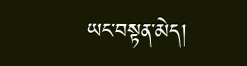ཡང་བསྟན་མེད།